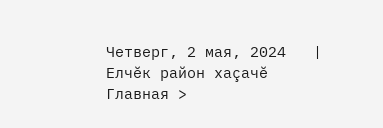Четверг, 2 мая, 2024   |    Елчĕк район хаçачĕ
Главная >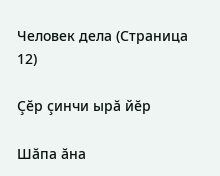Человек дела (Страница 12)

Çĕр çинчи ырă йĕр

Шăпа ăна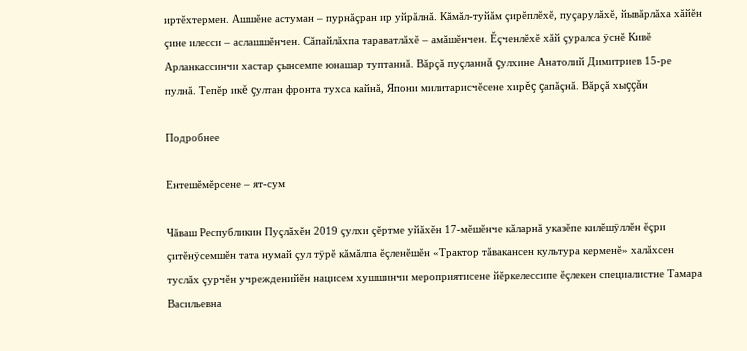иртĕхтермен. Ашшĕне астуман – пурнăçран ир уйрăлнă. Кăмăл-туйăм çирĕплĕхĕ, пуçарулăхĕ, йывăрлăха хăйĕн çине илесси – аслашшĕнчен. Сăпайлăхпа тараватлăхĕ – амăшĕнчен. Ĕçченлĕхĕ хăй çуралса ÿснĕ Кивĕ Арланкассинчи хастар çынсемпе юнашар туптаннă. Вăрçă пуçланнă çулхине Анатолий Димитриев 15-ре пулнă. Тепĕр икĕ çултан фронта тухса кайнă, Япони милитарисчĕсене хирĕç çапăçнă. Вăрçă хыççăн

Подробнее

Ентешĕмĕрсене – ят-сум

Чăваш Республикин Пуçлăхĕн 2019 çулхи çĕртме уйăхĕн 17-мĕшĕнче кăларнă указĕпе килĕшÿллĕн ĕçри çитĕнÿсемшĕн тата нумай çул тÿрĕ кăмăлпа ĕçленĕшĕн «Трактор тăвакансен культура керменĕ» халăхсен туслăх çурчĕн учрежденийĕн нацисем хушшинчи мероприятисене йĕркелессипе ĕçлекен специалистне Тамара Васильевна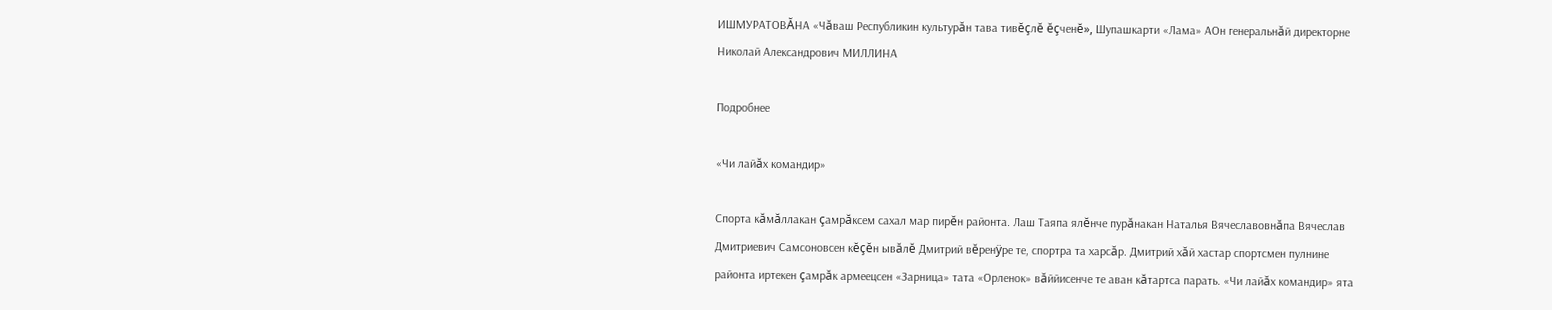ИШМУРАТОВĂНА «Чăваш Республикин культурăн тава тивĕçлĕ ĕçченĕ», Шупашкарти «Лама» АОн генеральнăй директорне Николай Александрович МИЛЛИНА

Подробнее

«Чи лайăх командир»

Спорта кăмăллакан çамрăксем сахал мар пирĕн районта. Лаш Таяпа ялĕнче пурăнакан Наталья Вячеславовнăпа Вячеслав Дмитриевич Самсоновсен кĕçĕн ывăлĕ Дмитрий вĕренÿре те, спортра та харсăр. Дмитрий хăй хастар спортсмен пулнине районта иртекен çамрăк армеецсен «Зарница» тата «Орленок» вăййисенче те аван кăтартса парать. «Чи лайăх командир» ята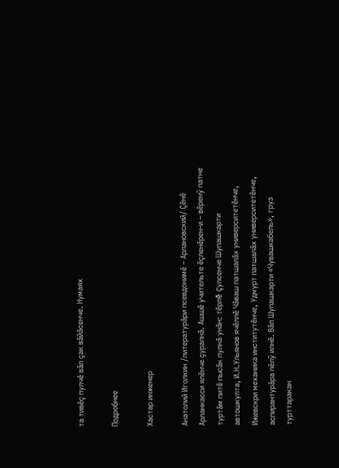та тивĕç пулчĕ вăл çак вăйăсенче. Нумаях

Подробнее

Хастар инженер

Анатолий Иголкин /литературăри псевдонимĕ – Арлановский/ Çĕнĕ Арланкасси ялĕнче çуралнă. Ашшĕ учительте ĕçленĕрен-и – вĕренÿ патне туртăм питĕ пысăк пулнă унăн: тĕрлĕ çулсенче Шупашкарти автошкулта, И.Н.Ульянов ячĕллĕ Чăваш патшалăх университетĕнче, Ижевскри механика институтĕнче, Удмурт патшалăх университетĕнче, аспирантурăра пĕлÿ илнĕ. Вăл Шупашкарти «Чувашкабель», груз турттаракан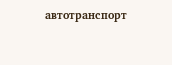автотранспорт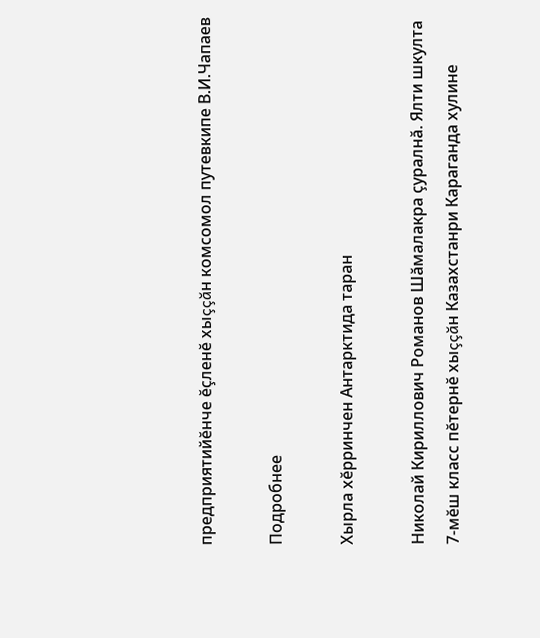предприятийĕнче ĕçленĕ хыççăн комсомол путевкипе В.И.Чапаев

Подробнее

Хырла хĕрринчен Антарктида таран

Николай Кириллович Романов Шăмалакра çуралнă. Ялти шкулта 7-мĕш класс пĕтернĕ хыççăн Казахстанри Караганда хулине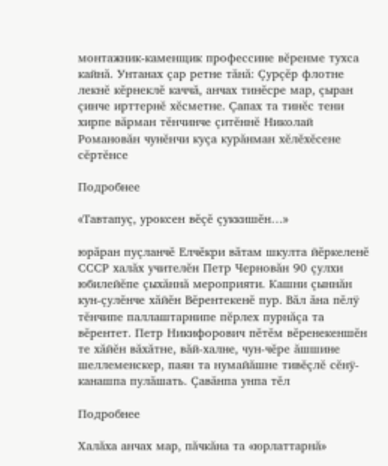монтажник-каменщик профессине вĕренме тухса кайнă. Унтанах çар ретне тăнă: Çурçĕр флотне лекнĕ кĕрнеклĕ каччă, анчах тинĕсре мар, çыран çинче ирттернĕ хĕсметне. Çапах та тинĕс тени хирпе вăрман тĕнчинче çитĕннĕ Николай Романовăн чунĕнчи куçа курăнман хĕлĕхĕсене сĕртĕнсе

Подробнее

«Тавтапуç, уроксен вĕçĕ çуккишĕн…»

юрăран пуçланчĕ Елчĕкри вăтам шкулта йĕркеленĕ СССР халăх учителĕн Петр Черновăн 90 çулхи юбилейĕпе çыхăннă мероприяти. Кашни çыннăн кун-çулĕнче хăйĕн Вĕрентекенĕ пур. Вăл ăна пĕлÿ тĕнчипе паллаштарнипе пĕрлех пурнăçа та вĕрентет. Петр Никифорович пĕтĕм вĕренекеншĕн те хăйĕн вăхăтне, вăй-халне, чун-чĕре ăшшине шеллеменскер, паян та нумайăшне тивĕçлĕ сĕнÿ-канашпа пулăшать. Çавăнпа унпа тĕл

Подробнее

Халăха анчах мар, пăчкăна та «юрлаттарнă»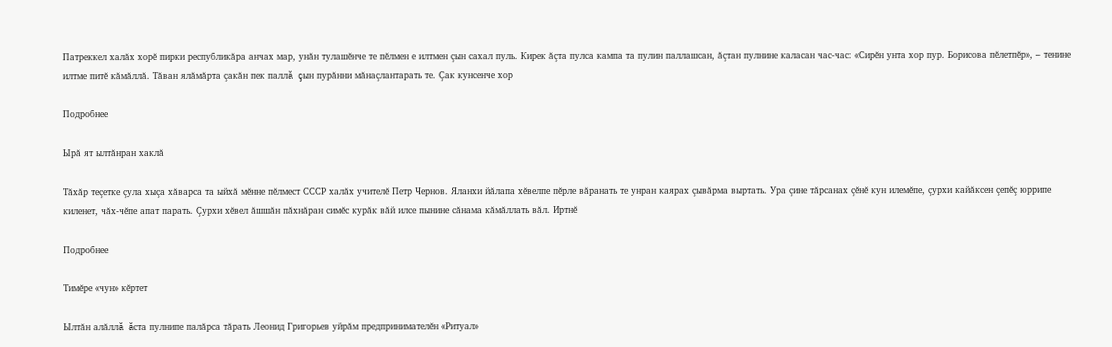Патреккел халăх хорĕ пирки республикăра анчах мар, унăн тулашĕнче те пĕлмен е илтмен çын сахал пуль. Кирек ăçта пулса кампа та пулин паллашсан, ăçтан пулнине каласан час-час: «Сирĕн унта хор пур. Борисова пĕлетпĕр», – тенине илтме питĕ кăмăллă. Тăван ялăмăрта çакăн пек паллă çын пурăнни мăнаçлантарать те. Çак кунсенче хор

Подробнее

Ырă ят ылтăнран хаклă

Тăхăр теçетке çула хыçа хăварса та ыйхă мĕнне пĕлмест СССР халăх учителĕ Петр Чернов. Яланхи йăлапа хĕвелпе пĕрле вăранать те унран каярах çывăрма выртать. Ура çине тăрсанах çĕнĕ кун илемĕпе, çурхи кайăксен çепĕç юррипе киленет, чăх-чĕпе апат парать. Çурхи хĕвел ăшшăн пăхнăран симĕс курăк вăй илсе пынине сăнама кăмăллать вăл. Иртнĕ

Подробнее

Тимĕре «чун» кĕртет

Ылтăн алăллă ăста пулнипе палăрса тăрать Леонид Григорьев уйрăм предпринимателĕн «Ритуал»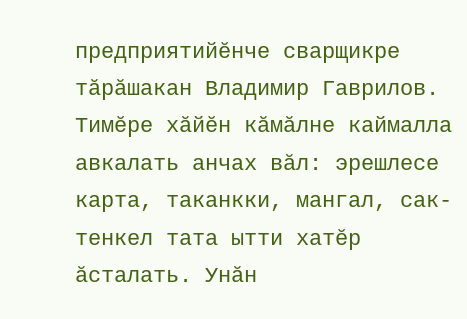предприятийĕнче сварщикре тăрăшакан Владимир Гаврилов. Тимĕре хăйĕн кăмăлне каймалла авкалать анчах вăл: эрешлесе карта, таканкки, мангал, сак-тенкел тата ытти хатĕр ăсталать. Унăн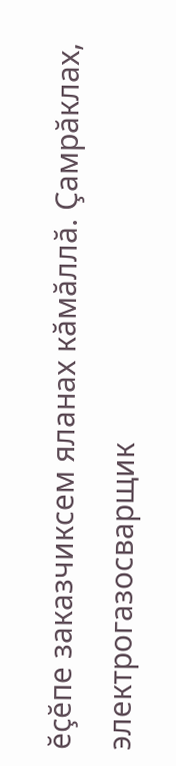ĕçĕпе заказчиксем яланах кăмăллă. Çамрăклах, электрогазосварщик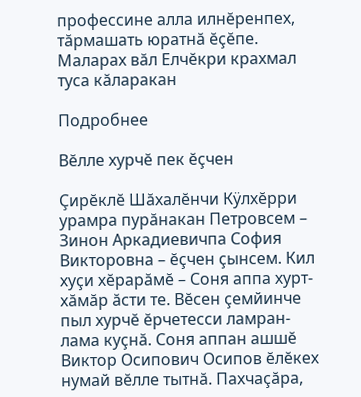профессине алла илнĕренпех, тăрмашать юратнă ĕçĕпе. Маларах вăл Елчĕкри крахмал туса кăларакан

Подробнее

Вĕлле хурчĕ пек ĕçчен

Çирĕклĕ Шăхалĕнчи Кÿлхĕрри урамра пурăнакан Петровсем – Зинон Аркадиевичпа София Викторовна – ĕçчен çынсем. Кил хуçи хĕрарăмĕ – Соня аппа хурт-хăмăр ăсти те. Вĕсен çемйинче пыл хурчĕ ĕрчетесси ламран-лама куçнă. Соня аппан ашшĕ Виктор Осипович Осипов ĕлĕкех нумай вĕлле тытнă. Пахчаçăра,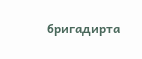бригадирта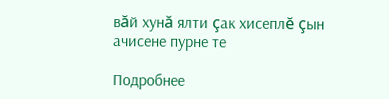вăй хунă ялти çак хисеплĕ çын ачисене пурне те

Подробнее